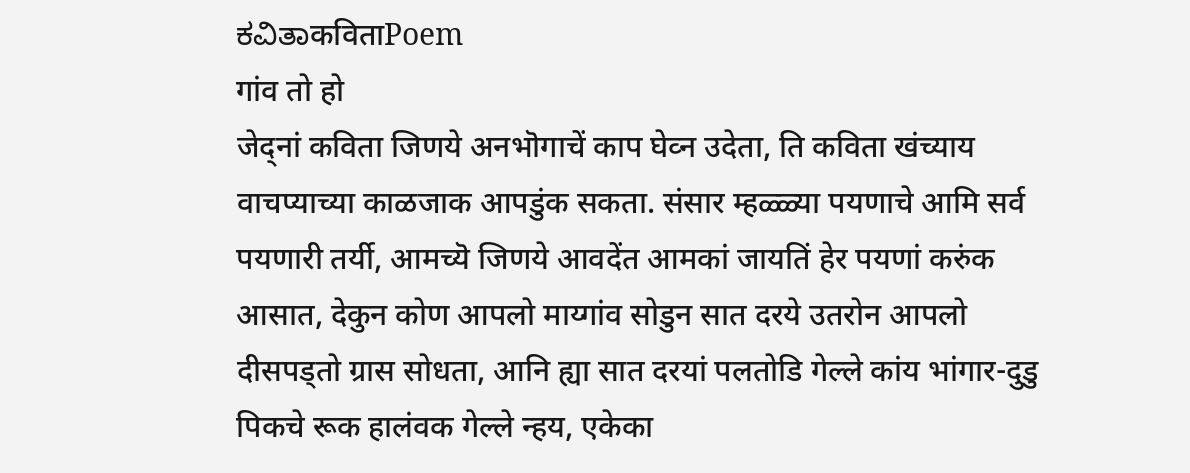ಕವಿತಾकविताPoem
गांव तो हो
जेद्नां कविता जिणये अनभॊगाचें काप घेव्न उदेता, ति कविता खंच्याय वाचप्याच्या काळजाक आपडुंक सकता. संसार म्हळ्ळ्या पयणाचे आमि सर्व पयणारी तर्यी, आमच्यॆ जिणये आवदेंत आमकां जायतिं हेर पयणां करुंक आसात, देकुन कोण आपलो माय्गांव सोडुन सात दरये उतरोन आपलो दीसपड्तो ग्रास सोधता, आनि ह्या सात दरयां पलतोडि गेल्ले कांय भांगार-दुडु पिकचे रूक हालंवक गेल्ले न्हय, एकेका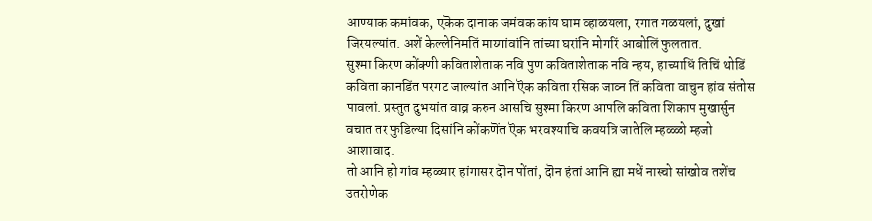आण्याक कमांवक, एकॆक दानाक जमंवक कांय घाम व्हाळयला, रगात गळयलां, दुखां जिरयल्यांत. अशें केल्लेनिमतिं माय्गांवांनि तांच्या घरांनि मोगरिं आबोलिं फुलतात.
सुश्मा किरण कोंक्णी कविताशेताक नवि पुण कविताशेताक नवि न्हय, हाच्याधिं तिचिं थोडिं कविता कानडिंत परगट जाल्यांत आनि ऎक कविता रसिक जाव्न तिं कविता वाचुन हांव संतोस पावलां. प्रस्तुत दुभयांत वाव्र करुन आसचि सुश्मा किरण आपलि कविता शिकाप मुखार्सुन वचात तर फुडिल्या दिसांनि कोंकणॆंत ऎक भरवश्याचि कवयत्रि जातेलि म्हळ्ळो म्हजो आशावाद.
तो आनि हो गांव म्हळ्यार हांगासर दॊन पोंतां, दॊन हंतां आनि ह्या मधें नास्चो सांखोव तशेंच उतरोणेक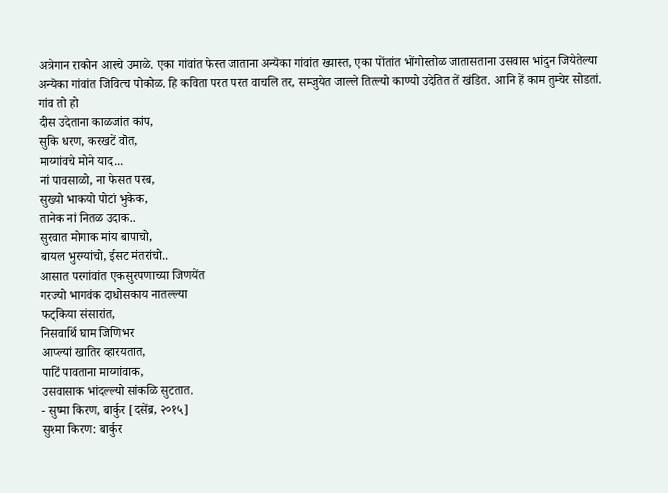अत्रेगान राकोन आस्चे उमाळे. एका गांवांत फेस्त जाताना अन्यॆका गांवांत ख्यास्त, एका पोंतांत भोंगोस्तोळ जातासताना उसवास भांदुन जियेतेल्या अन्यॆका गांवांत जिवित्च पोकोळ. हि कविता परत परत वाचलि तर, सम्जुयेत जाल्ले तित्ल्यो काण्यो उदेतित तें खंडित. आनि हें काम तुम्चेर सोडतां.
गांव तो हो
दीस उदेताना काळजांत कांप,
सुकि धरण, करखटें वॊत,
माय्गांवचे मोने याद...
नां पावसाळो, ना फेसत परब,
सुख्यो भाकयो पोटां भुकेक,
तानेक नां नितळ उदाक..
सुरवात मोगाक मांय बापाचो,
बायल भुरग्यांचो, ईसट मंतरांचो..
आसात परगांवांत एकसुरपणाच्या जिणयेंत
गरज्यो भागवंक दाधोसकाय नातल्ल्या
फट्किया संसारांत,
निसवार्थि घाम जिणिभर
आप्ल्यां खातिर व्हारयतात,
पाटिं पावताना माय्गांवाक,
उसवासाक भांदल्ल्यो सांकळि सुटतात.
- सुष्मा किरण, बार्कुर [दसेंब्र, २०१५]
सुश्मा किरण: बार्कुर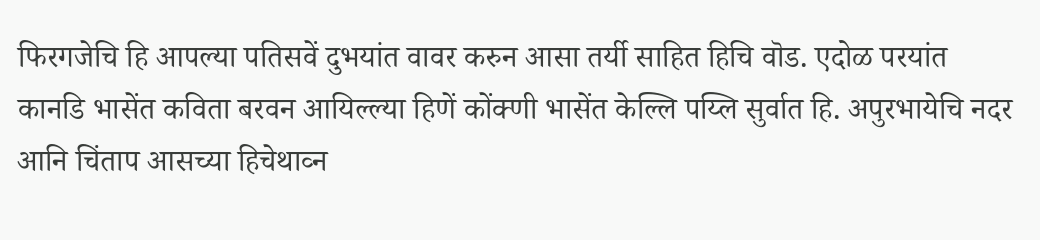फिरगजेचि हि आपल्या पतिसवें दुभयांत वावर करुन आसा तर्यी साहित हिचि वॊड. एदोळ परयांत कानडि भासेंत कविता बरवन आयिल्ल्या हिणें कोंक्णी भासेंत केल्लि पय्लि सुर्वात हि. अपुरभायेचि नदर आनि चिंताप आसच्या हिचेथाव्न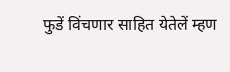फुडें विंचणार साहित येतेलें म्हण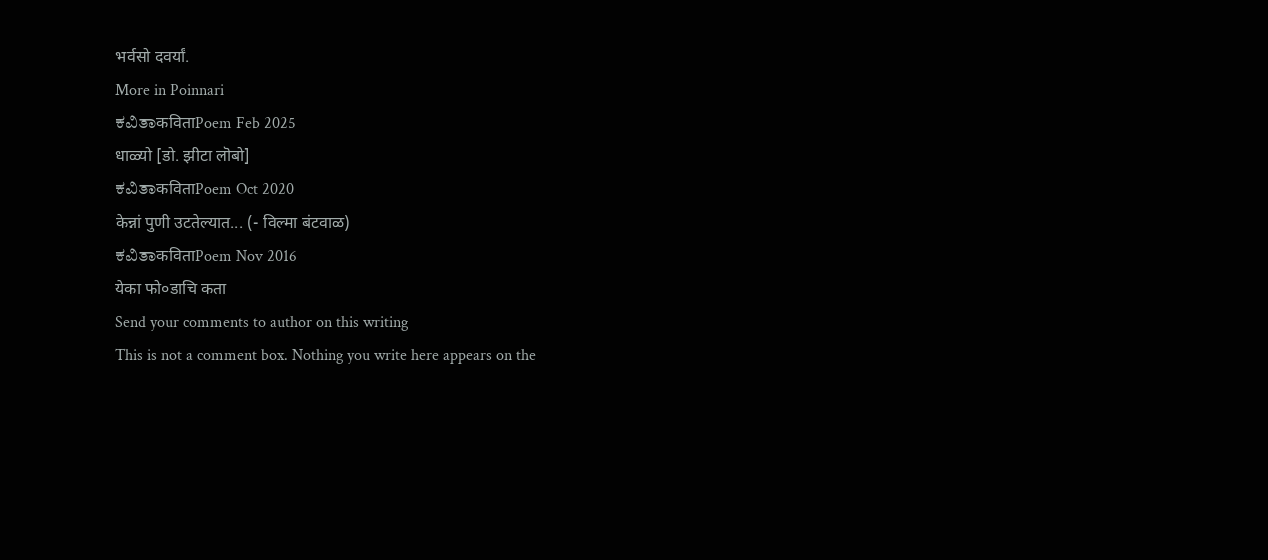भर्वसो दवर्यां.
More in Poinnari
ಕವಿತಾकविताPoem Feb 2025
धाळ्यो [डो. झीटा लॊबो]
ಕವಿತಾकविताPoem Oct 2020
केन्नां पुणी उटतेल्यात... (- विल्मा बंटवाळ)
ಕವಿತಾकविताPoem Nov 2016
येका फो०डाचि कता
Send your comments to author on this writing
This is not a comment box. Nothing you write here appears on the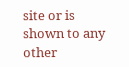site or is shown to any other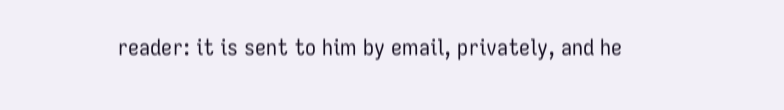reader: it is sent to him by email, privately, and he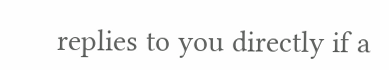replies to you directly if a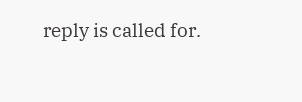reply is called for.